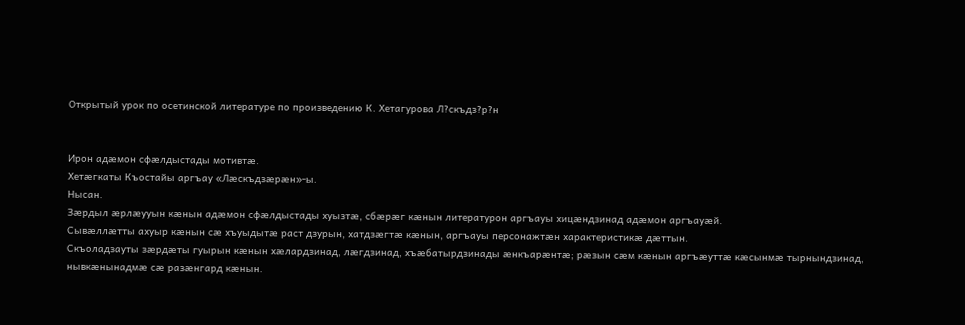Открытый урок по осетинской литературе по произведению К. Хетагурова Л?скъдз?р?н


Ирон адæмон сфæлдыстады мотивтæ.
Хетæгкаты Къостайы аргъау «Лæскъдзæрæн»-ы.
Нысан.
Зæрдыл æрлæууын кæнын адæмон сфæлдыстады хуызтæ, сбæрæг кæнын литературон аргъауы хицæндзинад адæмон аргъауæй.
Сывæллæтты ахуыр кæнын сæ хъуыдытæ раст дзурын, хатдзæгтæ кæнын, аргъауы персонажтæн характеристикæ дæттын.
Скъоладзауты зæрдæты гуырын кæнын хæлардзинад, лæгдзинад, хъæбатырдзинады æнкъарæнтæ; рæзын сæм кæнын аргъæуттæ кæсынмæ тырнындзинад, нывкæнынадмæ сæ разæнгард кæнын.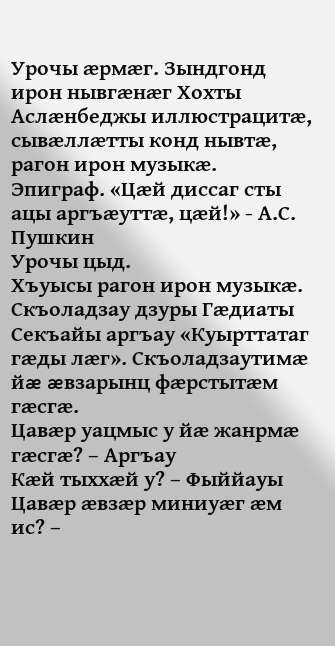Урочы æрмæг. Зындгонд ирон нывгæнæг Хохты Аслæнбеджы иллюстрацитæ, сывæллæтты конд нывтæ, рагон ирон музыкæ.
Эпиграф. «Цæй диссаг сты ацы аргъæуттæ, цæй!» - А.С. Пушкин
Урочы цыд.
Хъуысы рагон ирон музыкæ. Скъоладзау дзуры Гæдиаты Секъайы аргъау «Куырттатаг гæды лæг». Скъоладзаутимæ йæ æвзарынц фæрстытæм гæсгæ.
Цавæр уацмыс у йæ жанрмæ гæсгæ? – Аргъау
Кæй тыххæй у? – Фыййауы
Цавæр æвзæр миниуæг æм ис? –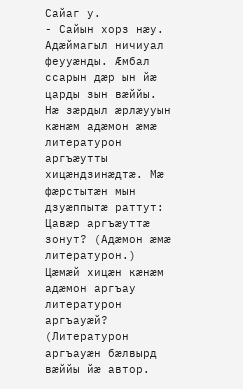Сайаг у.
- Сайын хорз нæу. Адæймагыл ничиуал феууæнды. Æмбал ссарын дæр ын йæ царды зын вæййы.
Нæ зæрдыл æрлæууын кæнæм адæмон æмæ литературон аргъæутты хицæндзинæдтæ. Мæ фæрстытæн мын дзуæппытæ раттут:
Цавæр аргъæуттæ зонут? (Адæмон æмæ литературон.)
Цæмæй хицæн кæнæм адæмон аргъау литературон аргъауæй? (Литературон аргъауæн бæлвырд вæййы йæ автор.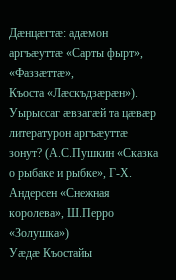Дæнцæгтæ: адæмон аргъæуттæ «Сарты фырт», «Фаззæттæ»,
Къоста «Лæскъдзæрæн»).
Уырыссаг æвзагæй та цæвæр литературон аргъæуттæ зонут? (А.С.Пушкин «Сказка о рыбаке и рыбке», Г-Х. Андерсен «Снежная королева», Ш.Перро «Золушка»)
Уæдæ Къостайы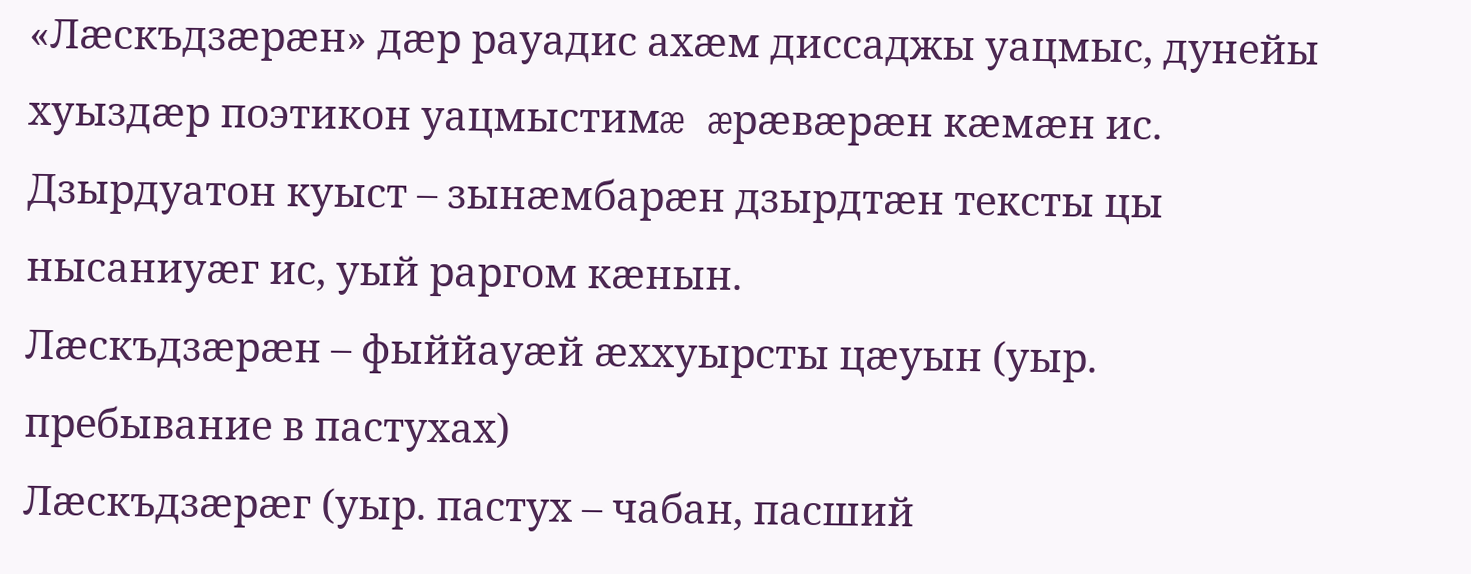«Лæскъдзæрæн» дæр рауадис ахæм диссаджы уацмыс, дунейы хуыздæр поэтикон уацмыстимæ æрæвæрæн кæмæн ис.
Дзырдуатон куыст – зынæмбарæн дзырдтæн тексты цы нысаниуæг ис, уый раргом кæнын.
Лæскъдзæрæн – фыййауæй æххуырсты цæуын (уыр. пребывание в пастухах)
Лæскъдзæрæг (уыр. пастух – чабан, пасший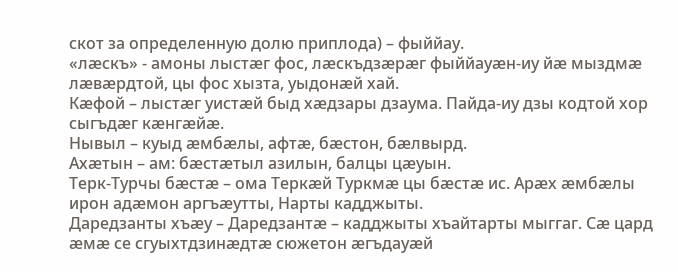скот за определенную долю приплода) – фыййау.
«лæскъ» - амоны лыстæг фос, лæскъдзæрæг фыййауæн-иу йæ мыздмæ лæвæрдтой, цы фос хызта, уыдонæй хай.
Кæфой – лыстæг уистæй быд хæдзары дзаума. Пайда-иу дзы кодтой хор сыгъдæг кæнгæйæ.
Нывыл – куыд æмбæлы, афтæ, бæстон, бæлвырд.
Ахæтын – ам: бæстæтыл азилын, балцы цæуын.
Терк-Турчы бæстæ – ома Теркæй Туркмæ цы бæстæ ис. Арæх æмбæлы ирон адæмон аргъæутты, Нарты кадджыты.
Даредзанты хъæу – Даредзантæ – кадджыты хъайтарты мыггаг. Сæ цард æмæ се сгуыхтдзинæдтæ сюжетон æгъдауæй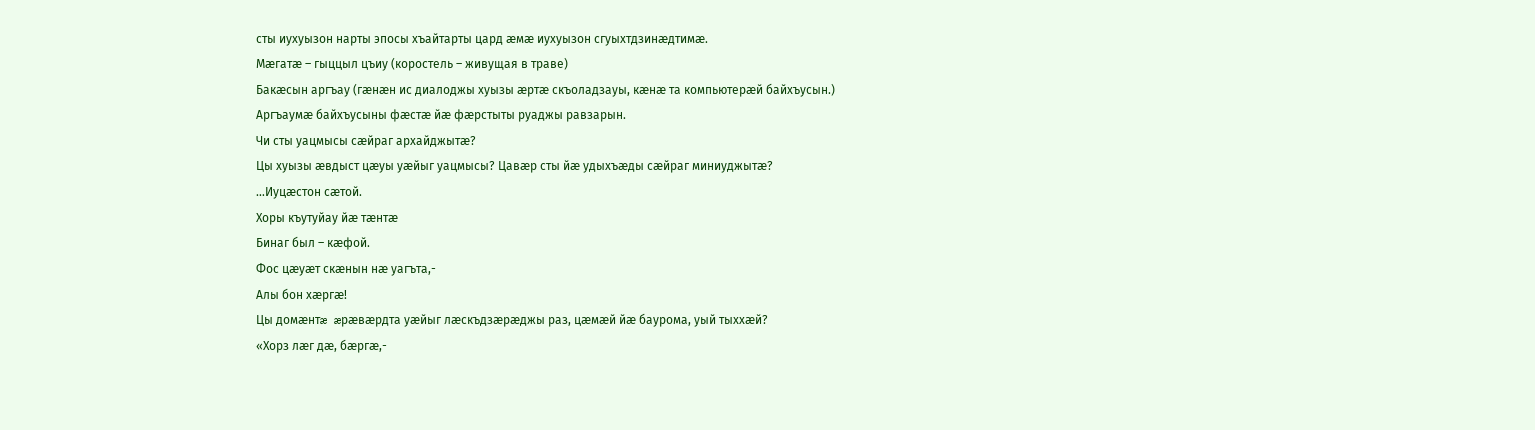сты иухуызон нарты эпосы хъайтарты цард æмæ иухуызон сгуыхтдзинæдтимæ.
Мæгатæ – гыццыл цъиу (коростель – живущая в траве)
Бакæсын аргъау (гæнæн ис диалоджы хуызы æртæ скъоладзауы, кæнæ та компьютерæй байхъусын.)
Аргъаумæ байхъусыны фæстæ йæ фæрстыты руаджы равзарын.
Чи сты уацмысы сæйраг архайджытæ?
Цы хуызы æвдыст цæуы уæйыг уацмысы? Цавæр сты йæ удыхъæды сæйраг миниуджытæ?
…Иуцæстон сæтой.
Хоры къутуйау йæ тæнтæ
Бинаг был – кæфой.
Фос цæуæт скæнын нæ уагъта,-
Алы бон хæргæ!
Цы домæнтæ æрæвæрдта уæйыг лæскъдзæрæджы раз, цæмæй йæ баурома, уый тыххæй?
«Хорз лæг дæ, бæргæ,-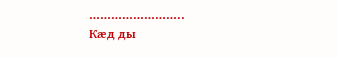……………………..
Кæд ды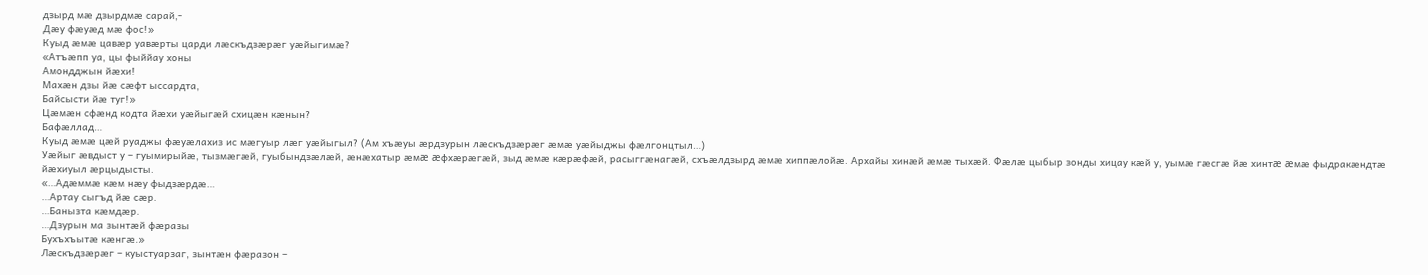дзырд мæ дзырдмæ сарай,-
Дæу фæуæд мæ фос!»
Куыд æмæ цавæр уавæрты царди лæскъдзæрæг уæйыгимæ?
«Атъæпп уа, цы фыййау хоны
Амондджын йæхи!
Махæн дзы йæ сæфт ыссардта,
Байсысти йæ туг!»
Цæмæн сфæнд кодта йæхи уæйыгæй схицæн кæнын?
Бафæллад…
Куыд æмæ цæй руаджы фæуæлахиз ис мæгуыр лæг уæйыгыл? (Ам хъæуы æрдзурын лæскъдзæрæг æмæ уæйыджы фæлгонцтыл…)
Уæйыг æвдыст у – гуымирыйæ, тызмæгæй, гуыбындзæлæй, æнæхатыр æмæ æфхæрæгæй, зыд æмæ кæрæфæй, расыггæнагæй, схъæлдзырд æмæ хиппæлойæ. Архайы хинæй æмæ тыхæй. Фæлæ цыбыр зонды хицау кæй у, уымæ гæсгæ йæ хинтæ æмæ фыдракæндтæ йæхиуыл æрцыдысты.
«…Адæммæ кæм нæу фыдзæрдæ…
…Артау сыгъд йæ сæр.
…Банызта кæмдæр.
…Дзурын ма зынтæй фæразы
Бухъхъытæ кæнгæ.»
Лæскъдзæрæг – куыстуарзаг, зынтæн фæразон –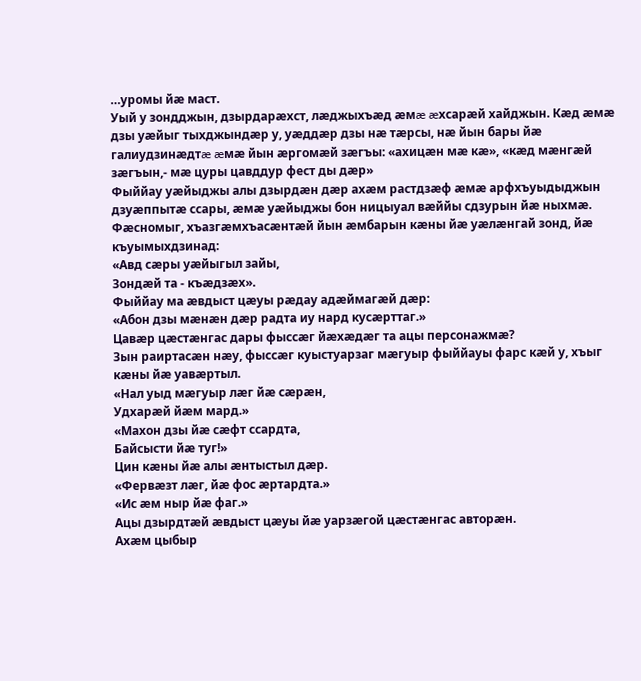…уромы йæ маст.
Уый у зондджын, дзырдарæхст, лæджыхъæд æмæ æхсарæй хайджын. Кæд æмæ дзы уæйыг тыхджындæр у, уæддæр дзы нæ тæрсы, нæ йын бары йæ галиудзинæдтæ æмæ йын æргомæй зæгъы: «ахицæн мæ кæ», «кæд мæнгæй зæгъын,- мæ цуры цавддур фест ды дæр»
Фыййау уæйыджы алы дзырдæн дæр ахæм растдзæф æмæ арфхъуыдыджын дзуæппытæ ссары, æмæ уæйыджы бон ницыуал вæййы сдзурын йæ ныхмæ. Фæсномыг, хъазгæмхъасæнтæй йын æмбарын кæны йæ уæлæнгай зонд, йæ къуымыхдзинад:
«Авд сæры уæйыгыл зайы,
Зондæй та - къæдзæх».
Фыййау ма æвдыст цæуы рæдау адæймагæй дæр:
«Абон дзы мæнæн дæр радта иу нард кусæрттаг.»
Цавæр цæстæнгас дары фыссæг йæхæдæг та ацы персонажмæ?
Зын раиртасæн нæу, фыссæг куыстуарзаг мæгуыр фыййауы фарс кæй у, хъыг кæны йæ уавæртыл.
«Нал уыд мæгуыр лæг йæ сæрæн,
Удхарæй йæм мард.»
«Махон дзы йæ сæфт ссардта,
Байсысти йæ туг!»
Цин кæны йæ алы æнтыстыл дæр.
«Фервæзт лæг, йæ фос æртардта.»
«Ис æм ныр йæ фаг.»
Ацы дзырдтæй æвдыст цæуы йæ уарзæгой цæстæнгас авторæн.
Ахæм цыбыр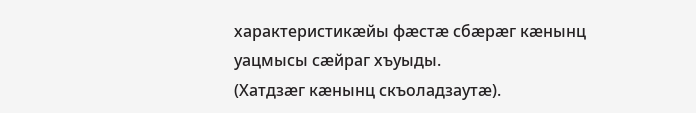характеристикæйы фæстæ сбæрæг кæнынц уацмысы сæйраг хъуыды.
(Хатдзæг кæнынц скъоладзаутæ).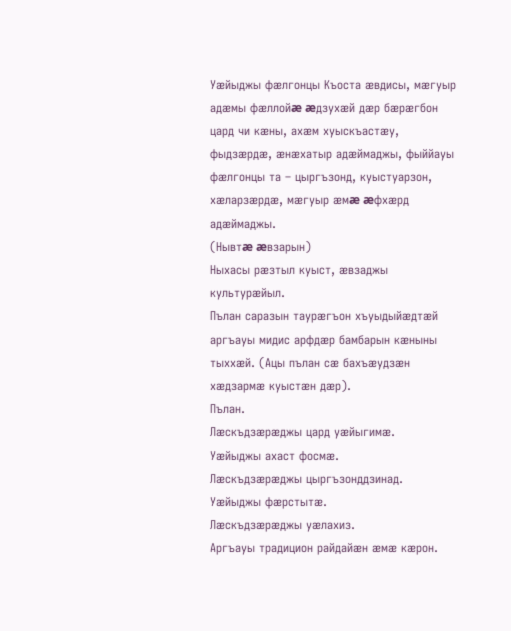Уæйыджы фæлгонцы Къоста æвдисы, мæгуыр адæмы фæллойæ æдзухæй дæр бæрæгбон цард чи кæны, ахæм хуыскъастæу, фыдзæрдæ, æнæхатыр адæймаджы, фыййауы фæлгонцы та – цыргъзонд, куыстуарзон, хæларзæрдæ, мæгуыр æмæ æфхæрд адæймаджы.
(Нывтæ æвзарын)
Ныхасы рæзтыл куыст, æвзаджы культурæйыл.
Пълан саразын таурæгъон хъуыдыйæдтæй аргъауы мидис арфдæр бамбарын кæныны тыххæй. (Ацы пълан сæ бахъæудзæн хæдзармæ куыстæн дæр).
Пълан.
Лæскъдзæрæджы цард уæйыгимæ.
Уæйыджы ахаст фосмæ.
Лæскъдзæрæджы цыргъзонддзинад.
Уæйыджы фæрстытæ.
Лæскъдзæрæджы уæлахиз.
Аргъауы традицион райдайæн æмæ кæрон.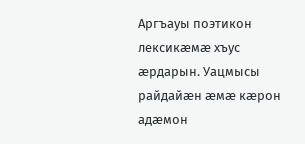Аргъауы поэтикон лексикæмæ хъус æрдарын. Уацмысы райдайæн æмæ кæрон адæмон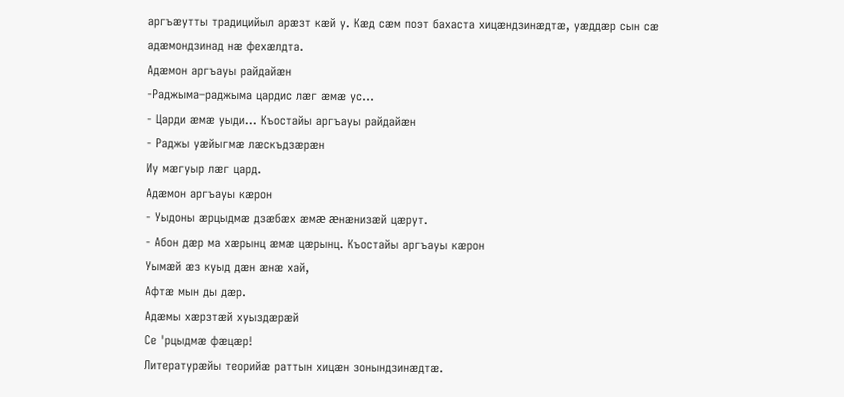аргъæутты традицийыл арæзт кæй у. Кæд сæм поэт бахаста хицæндзинæдтæ, уæддæр сын сæ адæмондзинад нæ фехæлдта.
Адæмон аргъауы райдайæн
-Раджыма–раджыма цардис лæг æмæ ус…
- Царди æмæ уыди… Къостайы аргъауы райдайæн
- Раджы уæйыгмæ лæскъдзæрæн
Иу мæгуыр лæг цард.
Адæмон аргъауы кæрон
- Уыдоны æрцыдмæ дзæбæх æмæ æнæнизæй цæрут.
- Абон дæр ма хæрынц æмæ цæрынц. Къостайы аргъауы кæрон
Уымæй æз куыд дæн æнæ хай,
Афтæ мын ды дæр.
Адæмы хæрзтæй хуыздæрæй
Се 'рцыдмæ фæцæр!
Литературæйы теорийæ раттын хицæн зонындзинæдтæ.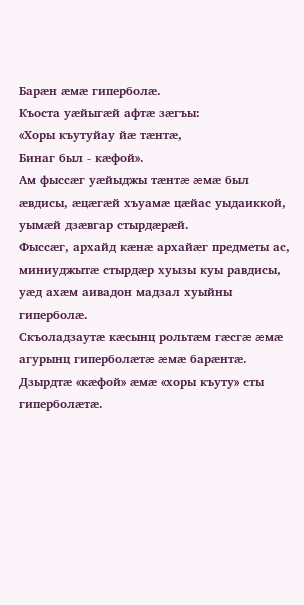Барæн æмæ гиперболæ.
Къоста уæйыгæй афтæ зæгъы:
«Хоры къутуйау йæ тæнтæ,
Бинаг был - кæфой».
Ам фыссæг уæйыджы тæнтæ æмæ был æвдисы, æцæгæй хъуамæ цæйас уыдаиккой, уымæй дзæвгар стырдæрæй.
Фыссæг, архайд кæнæ архайæг предметы ас, миниуджытæ стырдæр хуызы куы равдисы, уæд ахæм аивадон мадзал хуыйны гиперболæ.
Скъоладзаутæ кæсынц рольтæм гæсгæ æмæ агурынц гиперболæтæ æмæ барæнтæ.
Дзырдтæ «кæфой» æмæ «хоры къуту» сты гиперболæтæ.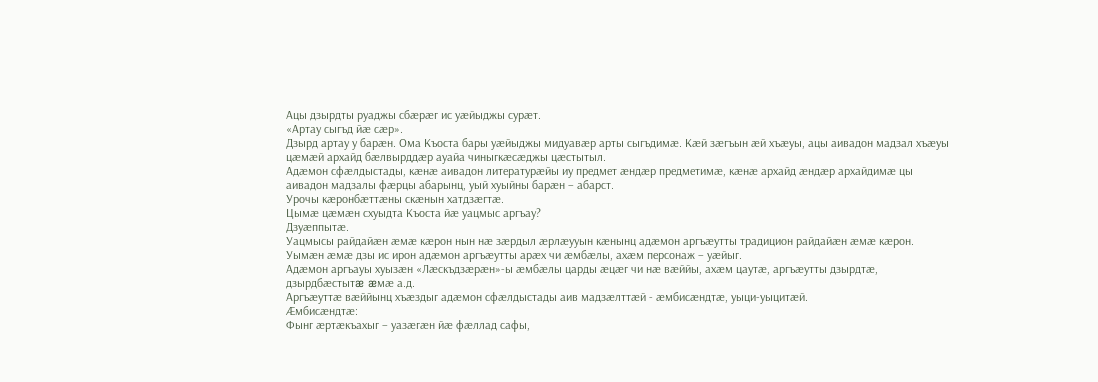Ацы дзырдты руаджы сбæрæг ис уæйыджы сурæт.
«Артау сыгъд йæ сæр».
Дзырд артау у барæн. Ома Къоста бары уæйыджы мидуавæр арты сыгъдимæ. Кæй зæгъын æй хъæуы, ацы аивадон мадзал хъæуы цæмæй архайд бæлвырддæр ауайа чиныгкæсæджы цæстытыл.
Адæмон сфæлдыстады, кæнæ аивадон литературæйы иу предмет æндæр предметимæ, кæнæ архайд æндæр архайдимæ цы аивадон мадзалы фæрцы абарынц, уый хуыйны барæн – абарст.
Урочы кæронбæттæны скæнын хатдзæгтæ.
Цымæ цæмæн схуыдта Къоста йæ уацмыс аргъау?
Дзуæппытæ.
Уацмысы райдайæн æмæ кæрон нын нæ зæрдыл æрлæууын кæнынц адæмон аргъæутты традицион райдайæн æмæ кæрон.
Уымæн æмæ дзы ис ирон адæмон аргъæутты арæх чи æмбæлы, ахæм персонаж – уæйыг.
Адæмон аргъауы хуызæн «Лæскъдзæрæн»-ы æмбæлы царды æцæг чи нæ вæййы, ахæм цаутæ, аргъæутты дзырдтæ, дзырдбæстытæ æмæ а.д.
Аргъæуттæ вæййынц хъæздыг адæмон сфæлдыстады аив мадзæлттæй - æмбисæндтæ, уыци-уыцитæй.
Æмбисæндтæ:
Фынг æртæкъахыг – уазæгæн йæ фæллад сафы,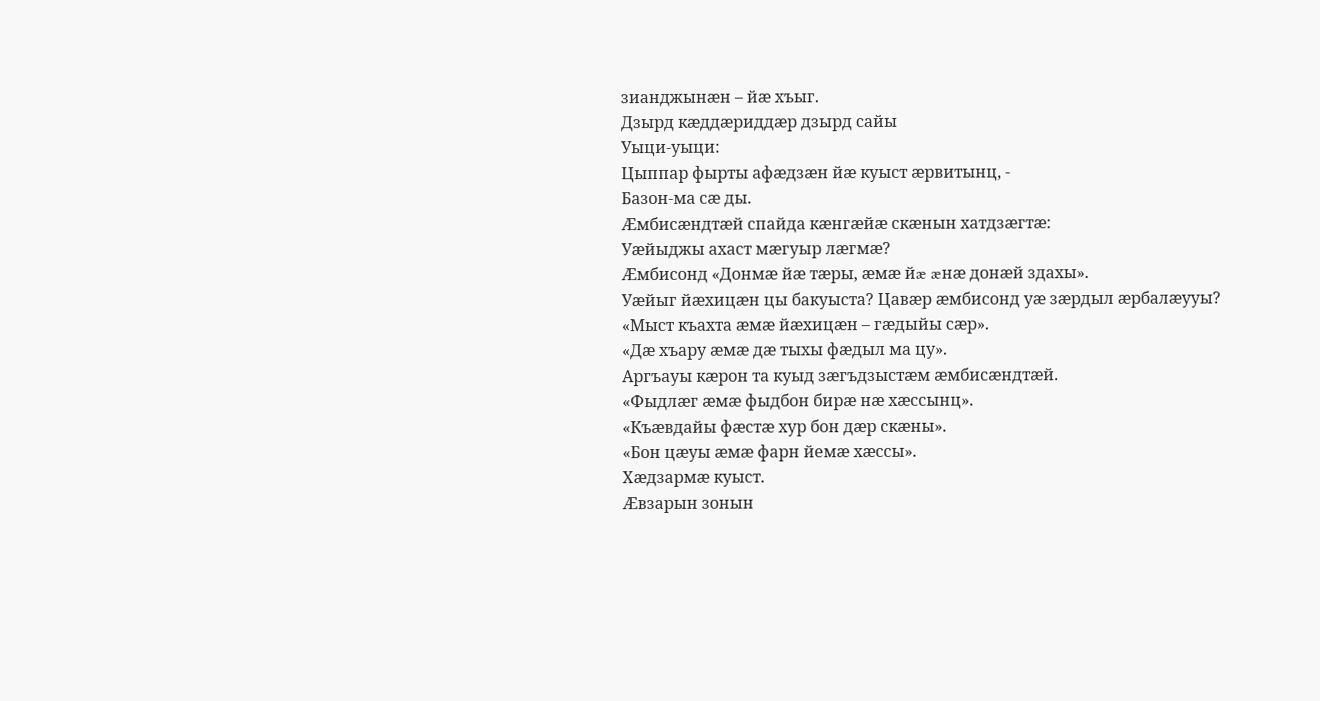зианджынæн – йæ хъыг.
Дзырд кæддæриддæр дзырд сайы
Уыци-уыци:
Цыппар фырты афæдзæн йæ куыст æрвитынц, -
Базон-ма сæ ды.
Æмбисæндтæй спайда кæнгæйæ скæнын хатдзæгтæ:
Уæйыджы ахаст мæгуыр лæгмæ?
Æмбисонд «Донмæ йæ тæры, æмæ йæ æнæ донæй здахы».
Уæйыг йæхицæн цы бакуыста? Цавæр æмбисонд уæ зæрдыл æрбалæууы?
«Мыст къахта æмæ йæхицæн – гæдыйы сæр».
«Дæ хъару æмæ дæ тыхы фæдыл ма цу».
Аргъауы кæрон та куыд зæгъдзыстæм æмбисæндтæй.
«Фыдлæг æмæ фыдбон бирæ нæ хæссынц».
«Къæвдайы фæстæ хур бон дæр скæны».
«Бон цæуы æмæ фарн йемæ хæссы».
Хæдзармæ куыст.
Æвзарын зонын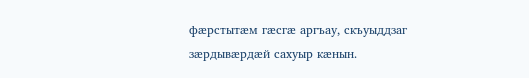фæрстытæм гæсгæ аргъау, скъуыддзаг зæрдывæрдæй сахуыр кæнын.